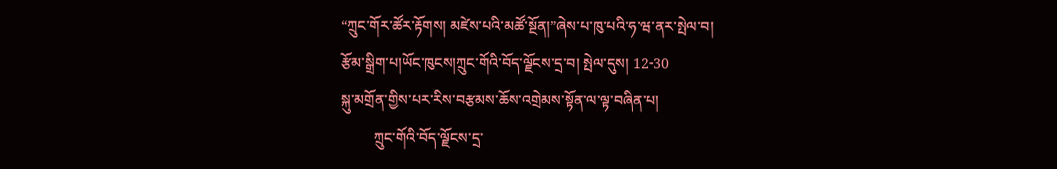“ཀྲུང་གོར་ཚོར་རྟོགས། མཛེས་པའི་མཚོ་སྔོན།”ཞེས་པ་ཁུ་པའི་ཧ་ཝ་ནར་སྤེལ་བ།
རྩོམ་སྒྲིག་པ།ཡོང་ཁུངས།ཀྲུང་གོའི་བོད་ལྗོངས་དྲ་བ། སྤེལ་དུས། 12-30
སྐུ་མགྲོན་གྱིས་པར་རིས་བརྩམས་ཆོས་འགྲེམས་སྟོན་ལ་ལྟ་བཞིན་པ།
         ཀྲུང་གོའི་བོད་ལྗོངས་དྲ་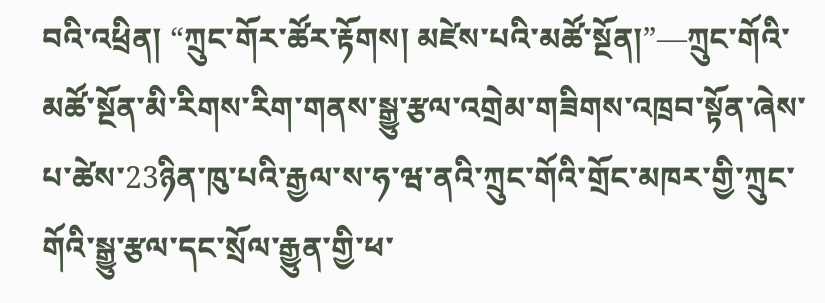བའི་འཕྲིན། “ཀྲུང་གོར་ཚོར་རྟོགས། མཛེས་པའི་མཚོ་སྔོན།”—ཀྲུང་གོའི་མཚོ་སྔོན་མི་རིགས་རིག་གནས་སྒྱུ་རྩལ་འགྲེམ་གཟིགས་འཁྲབ་སྟོན་ཞེས་པ་ཚེས་23ཉིན་ཁུ་པའི་རྒྱལ་ས་ཧ་ཝ་ནའི་ཀྲུང་གོའི་གྲོང་མཁར་གྱི་ཀྲུང་གོའི་སྒྱུ་རྩལ་དང་སྲོལ་རྒྱུན་གྱི་ཕ་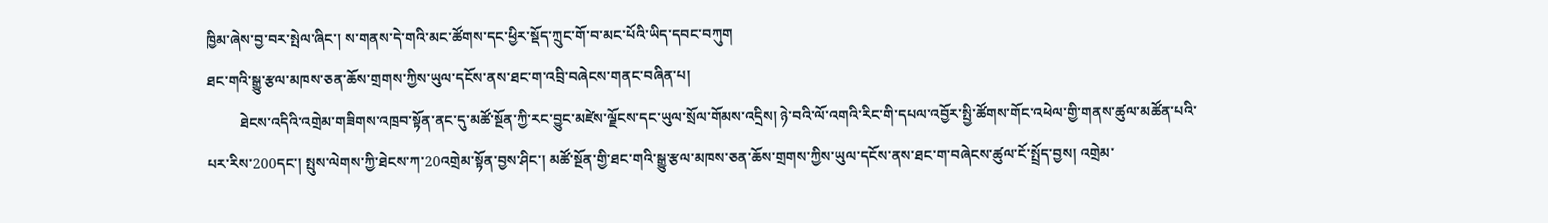ཁྱིམ་ཞེས་བྱ་བར་སྤེལ་ཞིང་། ས་གནས་དེ་གའི་མང་ཚོགས་དང་ཕྱིར་སྡོད་ཀྲུང་གོ་བ་མང་པོའི་ཡིད་དབང་བཀུག
ཐང་གའི་སྒྱུ་རྩལ་མཁས་ཅན་ཆོས་གྲགས་ཀྱིས་ཡུལ་དངོས་ནས་ཐང་ག་འབྲི་བཞེངས་གནང་བཞིན་པ།
         ཐེངས་འདིའི་འགྲེམ་གཟིགས་འཁྲབ་སྟོན་ནང་དུ་མཚོ་སྔོན་ཀྱི་རང་བྱུང་མཛེས་ལྗོངས་དང་ཡུལ་སྲོལ་གོམས་འདྲིས། ཉེ་བའི་ལོ་འགའི་རིང་གི་དཔལ་འབྱོར་སྤྱི་ཚོགས་གོང་འཕེལ་གྱི་གནས་ཚུལ་མཚོན་པའི་པར་རིས་200དང་། སྤུས་ལེགས་ཀྱི་ཐེངས་ཀ་20འགྲེམ་སྟོན་བྱས་ཤིང་། མཚོ་སྔོན་གྱི་ཐང་གའི་སྒྱུ་རྩལ་མཁས་ཅན་ཆོས་གྲགས་ཀྱིས་ཡུལ་དངོས་ནས་ཐང་ག་བཞེངས་ཚུལ་ངོ་སྤྲོད་བྱས། འགྲེམ་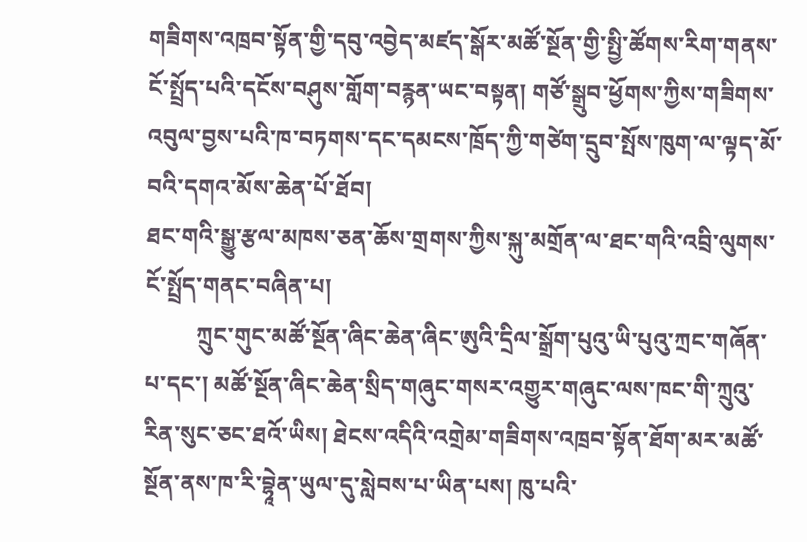གཟིགས་འཁྲབ་སྟོན་གྱི་དབུ་འབྱེད་མཛད་སྒོར་མཚོ་སྔོན་གྱི་སྤྱི་ཚོགས་རིག་གནས་ངོ་སྤྲོད་པའི་དངོས་བཤུས་གློག་བརྙན་ཡང་བསྟན། གཙོ་སྒྲུབ་ཕྱོགས་ཀྱིས་གཟིགས་འབུལ་བྱས་པའི་ཁ་བཏགས་དང་དམངས་ཁྲོད་ཀྱི་གཙེག་དྲུབ་སྤོས་ཁུག་ལ་ལྟད་མོ་བའི་དགའ་མོས་ཆེན་པོ་ཐོབ།
ཐང་གའི་སྒྱུ་རྩལ་མཁས་ཅན་ཆོས་གྲགས་ཀྱིས་སྐུ་མགྲོན་ལ་ཐང་གའི་འབྲི་ལུགས་ངོ་སྤྲོད་གནང་བཞིན་པ།
         ཀྲུང་གུང་མཚོ་སྔོན་ཞིང་ཆེན་ཞིང་ཨུའི་དྲིལ་སྒྲོག་པུའུ་ཡི་པུའུ་ཀྲང་གཞོན་པ་དང་། མཚོ་སྔོན་ཞིང་ཆེན་སྲིད་གཞུང་གསར་འགྱུར་གཞུང་ལས་ཁང་གི་ཀྲུའུ་རིན་སུང་ཅང་ཐའོ་ཡིས། ཐེངས་འདིའི་འགྲེམ་གཟིགས་འཁྲབ་སྟོན་ཐོག་མར་མཚོ་སྔོན་ནས་ཁ་རི་བྷཱེན་ཡུལ་དུ་སླེབས་པ་ཡིན་པས། ཁུ་པའི་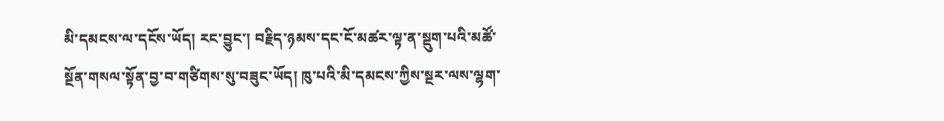མི་དམངས་ལ་དངོས་ཡོད། རང་བྱུང་། བརྗིད་ཉམས་དང་ངོ་མཚར་ལྟ་ན་སྡུག་པའི་མཚོ་སྔོན་གསལ་སྟོན་བྱ་བ་གཙིགས་སུ་བཟུང་ཡོད། ཁུ་པའི་མི་དམངས་ཀྱིས་སྔར་ལས་ལྷག་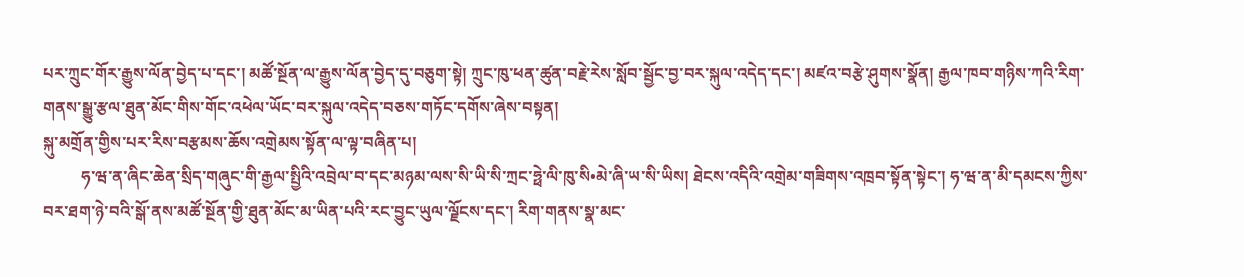པར་ཀྲུང་གོར་རྒྱུས་ལོན་བྱེད་པ་དང་། མཚོ་སྔོན་ལ་རྒྱུས་ལོན་བྱེད་དུ་བཅུག་སྟེ། ཀྲུང་ཁུ་ཕན་ཚུན་བརྗེ་རེས་སློབ་སྦྱོང་བྱ་བར་སྐུལ་འདེད་དང་། མཛའ་བརྩེ་ཤུགས་སྣོན། རྒྱལ་ཁབ་གཉིས་ཀའི་རིག་གནས་སྒྱུ་རྩལ་ཐུན་མོང་གིས་གོང་འཕེལ་ཡོང་བར་སྐུལ་འདེད་བཅས་གཏོང་དགོས་ཞེས་བསྟན།
སྐུ་མགྲོན་གྱིས་པར་རིས་བརྩམས་ཆོས་འགྲེམས་སྟོན་ལ་ལྟ་བཞིན་པ།
         ཧ་ཝ་ན་ཞིང་ཆེན་སྲིད་གཞུང་གི་རྒྱལ་སྤྱིའི་འབྲེལ་བ་དང་མཉམ་ལས་སི་ཡི་སི་ཀྲང་ཧྥེ་ལི་ཁུ་སི•མེ་ཞི་ཡ་སི་ཡིས། ཐེངས་འདིའི་འགྲེམ་གཟིགས་འཁྲབ་སྟོན་སྟེང་། ཧ་ཝ་ན་མི་དམངས་ཀྱིས་བར་ཐག་ཉེ་བའི་སྒོ་ནས་མཚོ་སྔོན་གྱི་ཐུན་མོང་མ་ཡིན་པའི་རང་བྱུང་ཡུལ་ལྗོངས་དང་། རིག་གནས་སྣ་མང་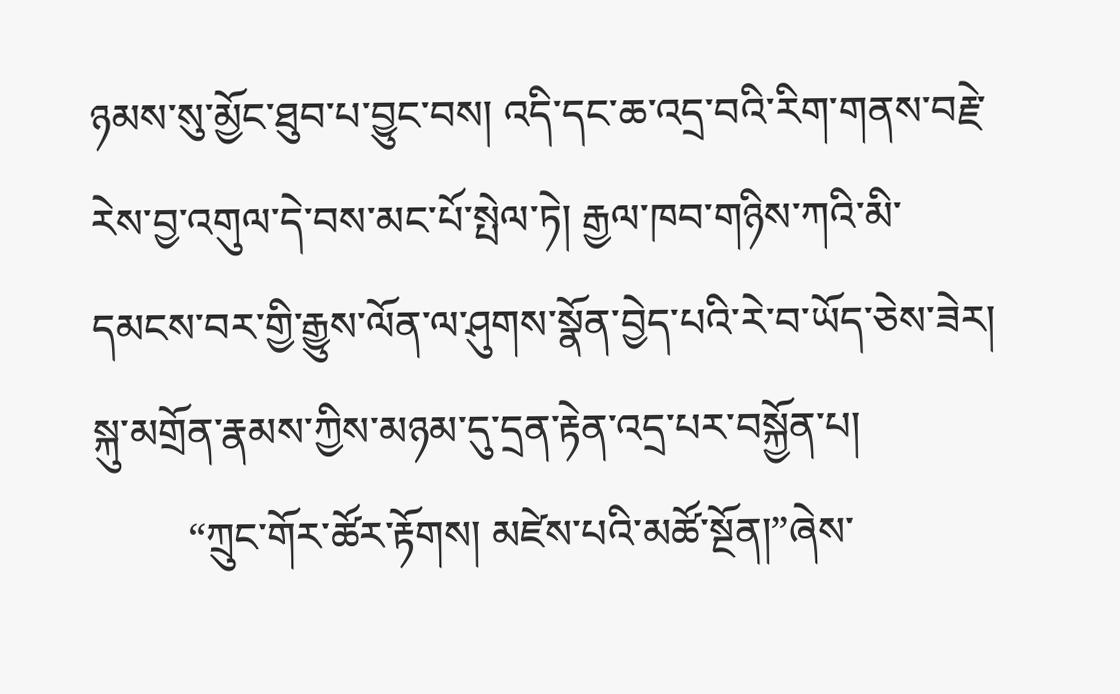ཉམས་སུ་མྱོང་ཐུབ་པ་བྱུང་བས། འདི་དང་ཆ་འདྲ་བའི་རིག་གནས་བརྗེ་རེས་བྱ་འགུལ་དེ་བས་མང་པོ་སྤེལ་ཏེ། རྒྱལ་ཁབ་གཉིས་ཀའི་མི་དམངས་བར་གྱི་རྒྱུས་ལོན་ལ་ཤུགས་སྣོན་བྱེད་པའི་རེ་བ་ཡོད་ཅེས་ཟེར།
སྐུ་མགྲོན་རྣམས་ཀྱིས་མཉམ་དུ་དྲན་རྟེན་འདྲ་པར་བསྐྱོན་པ།
         “ཀྲུང་གོར་ཚོར་རྟོགས། མཛེས་པའི་མཚོ་སྔོན།”ཞེས་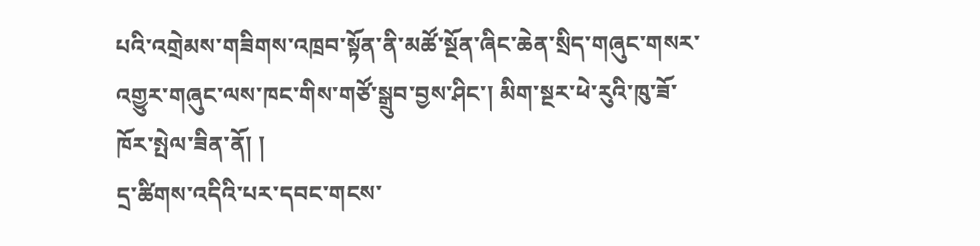པའི་འགྲེམས་གཟིགས་འཁྲབ་སྟོན་ནི་མཚོ་སྔོན་ཞིང་ཆེན་སྲིད་གཞུང་གསར་འགྱུར་གཞུང་ལས་ཁང་གིས་གཙོ་སྒྲུབ་བྱས་ཤིང་། མིག་སྔར་ཕེ་རུའི་ཁུ་ཟོ་ཁོར་སྤེལ་ཟིན་ནོ། །
དྲ་ཚིགས་འདིའི་པར་དབང་གངས་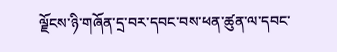ལྗོངས་ཉི་གཞོན་དྲ་བར་དབང་བས་ཕན་ཚུན་ལ་དབང་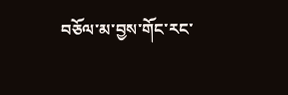བཅོལ་མ་བྱས་གོང་རང་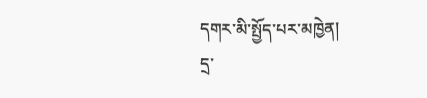དགར་མི་སྤྱོད་པར་མཁྱེན།
དྲ་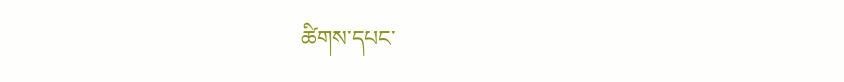ཚིགས་དཔང་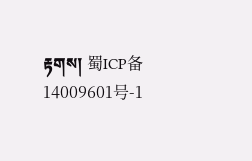རྟགས། 蜀ICP备14009601号-1